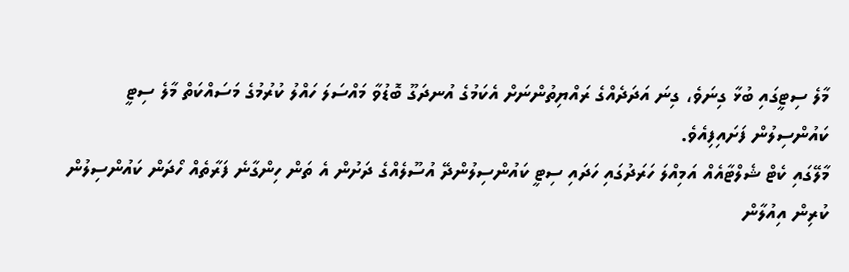މާލެ ސިޓީގައި ބުޅާ ގިނަވެ، ގިނަ އަދަދެއްގެ ރައްޔިތުންނަށް އެކަމުގެ އުނދަގޫ ބޮޑުވާ މައްސަލަ ހައްލު ކުރުމުގެ މަސައްކަތް މާލެ ސިޓީ ކައުންސިލުން ފަށައިފިއެވެ.
މާލޭގައި ކެޓް ޝެލްޓާއެއް އަމިއްލަ ހަރަދުގައި ހަދައި ސިޓީ ކައުންސިލުންދޭ އުސޫލެއްގެ ދަށުން އެ ތަން ހިންގާނެ ފަރާތެއް ހޯދަން ކައުންސިލުން ކުރިން އިއުލާން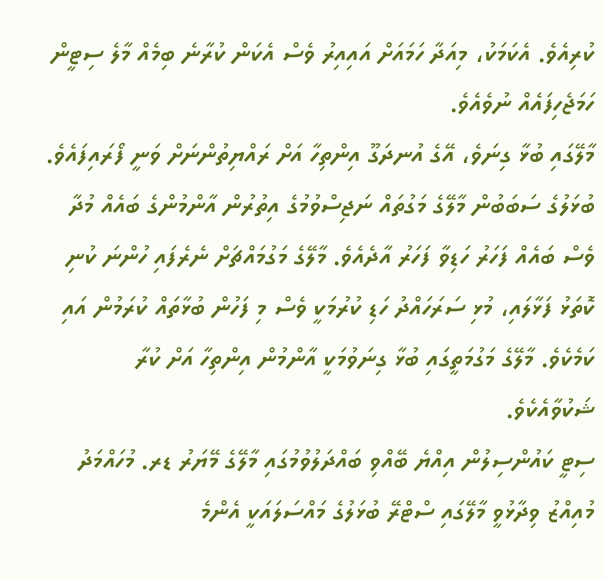ކުރިއެވެ. އެކަމަކު، މިއަދާ ހަމައަށް އައިއިރު ވެސް އެކަން ކުރާނެ ބިމެއް މާލެ ސިޓީން ހަމަޖެހިފައެއް ނުވެއެވެ.
މާލޭގައި ބުޅާ ގިނަވެ، އޭގެ އުނދަގޫ އިންތިހާ އަށް ރައްޔިތުންނަށް ވަނީ ފޯރައިފައެވެ. ބުޅަލުގެ ސަބަބުން މާލޭގެ މަގުތައް ނަޖިސްވުމުގެ އިތުރުން އާންމުންގެ ބައެއް މުދާ ވެސް ބައެއް ފަހަރު ހަޑިވާ ފަހަރު އާދެއެވެ. މާލޭގެ މަގުމައްޗަށް ނެރެފައި ހުންނަ ކުނި ކޮތަޅު ފަޅާލައި، މުޅި ސަރަހައްދު ހަޑި ކުރުމަކީ ވެސް މި ފަހުން ބުޅާތައް ކުރަމުން އައި ކަމެކެވެ. މާލޭގެ މަގުމަތީގައި ބުޅާ ގިނަވުމަކީ އާންމުން އިންތިހާ އަށް ކުރާ ޝަކުވާއެކެވެ.
ސިޓީ ކައުންސިލުން އިއްޔެ ބޭއްވި ބައްދަލުވުމުގައި މާލޭގެ މޭޔަރު ޑރ. މުހައްމަދު މުއިއްޒު ވިދާޅުވީ މާލޭގައި ސްޓްރޭ ބުޅަލުގެ މައްސަލައަކީ އެންމެ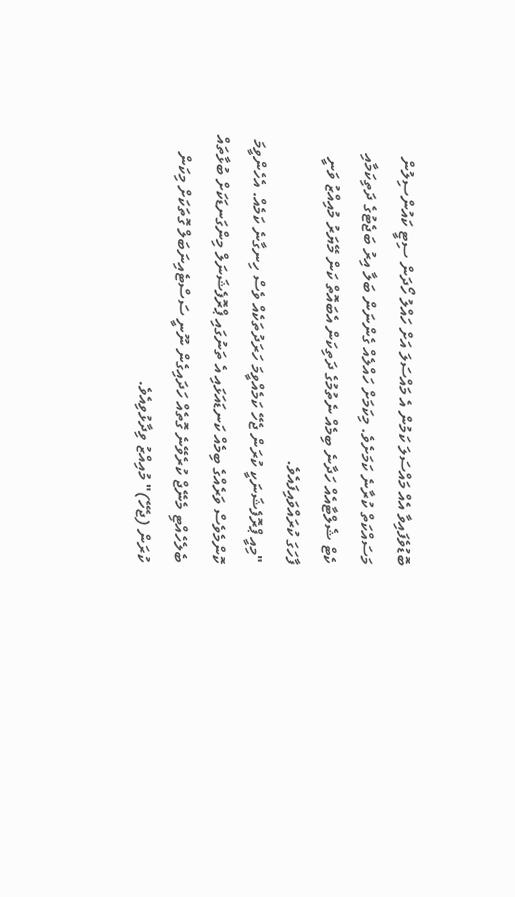ބޮޑުވެފައިވާ އެއް މައްސަލަ ކަމުން އެ މައްސަލަ އަށް ހައްލު ހޯދަން ސިޓީ ކައުންސިލުން މަސައްކަތް ކުރާނެ ކަމަށެވެ. މިކަމަށް ހައްލެއް ގެންނަން ބަލާ އިރު ބަޖެޓުގެ ދަތިކަމާއި ކެޓް ޝެލްޓާއެއް ހަދާނެ ބިމެއް ނެތުމުގެ ދަތިކަން އެބައޮތް ކަން މޭޔަރު މުއިއްޒު ވަނީ ފާހަގަ ކުރައްވައިފައެވެ.
"މިއީ ޕްރޮފެޝަނަކީ ކުރަން ޖެހޭ ކަމެއްވީމަ ހަރަދުތަކެއް ވެސް ހިނގާނެ ކަމެއް. އެހެންވީމަ ކޮންމެވެސް ވަރެއްގެ ބިމެއް ކަނޑައަޅައި އެ ތަނުގައި ޕްރޮފެޝަނަލް މިންގަނޑަކަށް ބުޅާތައް ބެލެހެއްޓި މެނޭޖް ކުރެވޭނެ ގޮތެއް ހަދައިގެން ނޫނީ ސަސްޓެއިނަބަލް ގޮތަކަށް މިކަން ކުރަން (ޖެހޭ)" މުއިއްޒު ވިދާޅުވިއެވެ.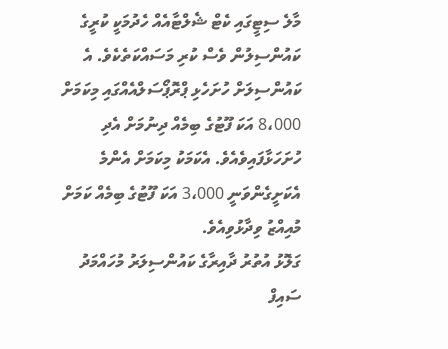މާލެ ސިޓީގައި ކެޓް ޝެލްޓާއެއް ހެދުމަކީ ކުރީގެ ކައުންސިލުން ވެސް ކުރި މަސައްކަތެކެވެ. އެ ކައުންސިލަށް ހުށަހެޅި ޕްރޮޕޯސަލްއެއްގައި މިކަމަށް 8،000 އަކަ ފޫޓުގެ ބިމެއް ދިނުމަށް އެދި ހުށަހަޅާފައިވެއެވެ. އެކަމަކު މިކަމަށް އެންމެ އެކަށީގެންވަނީ 3،000 އަކަ ފޫޓުގެ ބިމެއް ކަމަށް މުއިއްޒު ވިދާޅުވިއެވެ.
ގަލޮޅު އުތުރު ދާއިރާގެ ކައުންސިލަރު މުހައްމަދު ސައިފް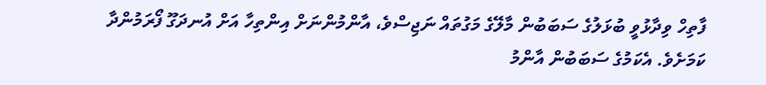ފާތިހް ވިދާޅުވީ ބުޅަލުގެ ސަބަބުން މާލޭގެ މަގުތައް ނަޖިސްވެ، އާންމުންނަށް އިންތިހާ އަށް އުނދަގޫ ފޯރަމުންދާ ކަމަށެވެ. އެކަމުގެ ސަބަބުން އާންމު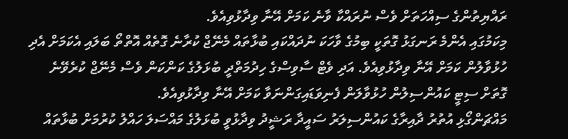ރައްޔިތުންގެ ސިއްހަތަށް ވެސް ނުރައްކާ ވާނެ ކަމަށް އޭނާ ވިދާޅުވިއެވެ.
މިކަމުގައި އެންމެ ރަނގަޅު ގޮތަކީ ބިމުގެ ވާހަކަ ނުދައްކައި ބުޅާތައް މެނޭޖް ކުރާނެ ގޮތެއް އޮތްތޯ ބަލައި އެކަމަށް އެދި ހުޅުވާލުން ކަމަށް އޭނާ ވިދާޅުވިއެވެ. އަދި ވެޓް ސާވިސްގެ ހިދުމަތްދީ ބުޅަލުގެ ކަންކަން ވެސް މެނޭޖް ކުރެވޭނެ ގޮތަށް ސިޓީ ކައުންސިލުން ހުޅުވާލަން ފެނިވަޑައިގަންނަވާ ކަމަށް އޭނާ ވިދާޅުވިއެވެ.
މައްޗަންގޯޅި އުތުރު ދާއިރާގެ ކައުންސިލަރު ސައީދާ ރަޝީދު ވިދާޅުވީ ބުޅަލުގެ މައްސަލަ ހައްލު ކުރުމަށް ބުޅާތައް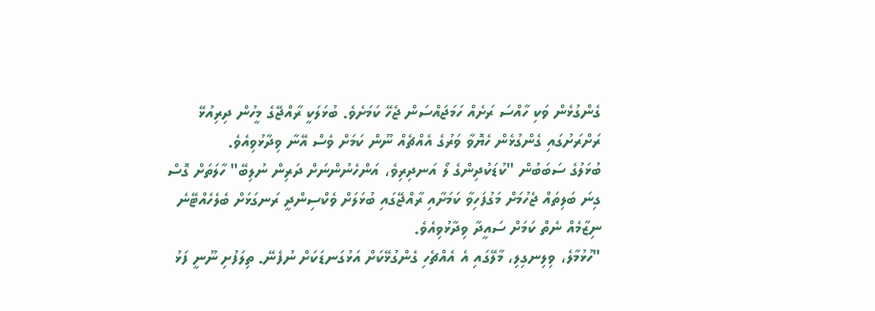ގެންގުޅެން ވަކި ހާއްސަ ރަށެއް ހަމަޖައްސަން ޖެހޭ ކަމަށެވެ. ބުޅަލަކީ ރާއްޖޭގެ މީހުން ދިރިއުޅޭ ރަށްރަށުގައި ގެންގުޅެން ހެޔޮވާ ވަރުގެ އެއްޗެއް ނޫން ކަމަށް ވެސް އޭނާ ވިދާޅުވިއެވެ.
ބުޅަލުގެ ސަބަބުން "ކުޑަކުދިންގެ ލޯ އަނދިރިވެ، އަންހެނުންނަށް ދަރިން ނުލިބޭ" ހާލަތަށް ގޮސް ގިނަ ބަލިތައް ޖެހުމަށް މަގުފަހިވާ ކަމަށާއި ރާއްޖޭގައި ބުޅަލަށް ވެކްސިންދީ ރަނގަޅަށް ބެލެހެއްޓޭނެ ނިޒާމެއް ނެތް ކަމަށް ސައީދާ ވިދާޅުވިއެވެ.
"ހުޅުމާލެ، ވިލިނގިލި، މާލޭގައި އެ އެއްޗެހި ގެންގުޅޭކަށް އަޅުގަނޑަކަށް ނުފެނޭ. ތިލަފުށި ނޫނީ ފަޅު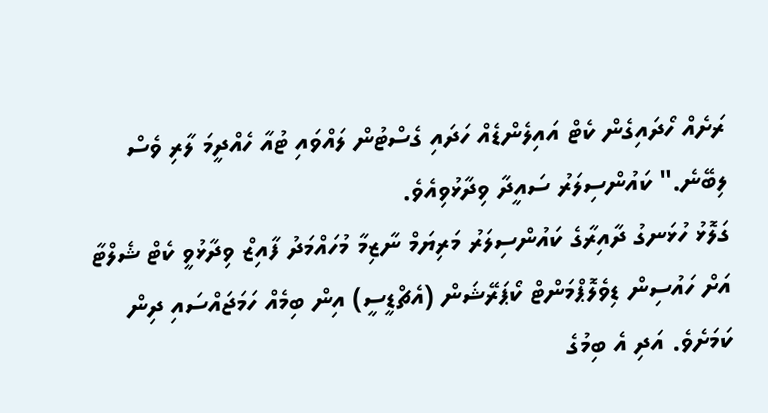ރަށެއް ހޯދައިގެން ކެޓް އައިލެންޑެއް ހަދައި ގެސްޓުން ލައްވައި ޓުއާ ހެއްދީމަ ލާރި ވެސް ލިބޭނެ." ކައުންސިލަރު ސައީދާ ވިދާޅުވިއެވެ.
ގަލޮޅު ހުޅަނގު ދާއިރާގެ ކައުންސިލަރު މަރިޔަމް ނާޒިމާ މުހައްމަދު ފާއިޒް ވިދާޅުވީ ކެޓް ޝެލްޓާ އަށް ހައުސިން ޑިވެލޮޕްމަންޓް ކޯޕަރޭޝަން (އެޗްޑީސީ) އިން ބިމެއް ހަމަޖައްސައި ދިން ކަމަށެވެ. އަދި އެ ބިމުގެ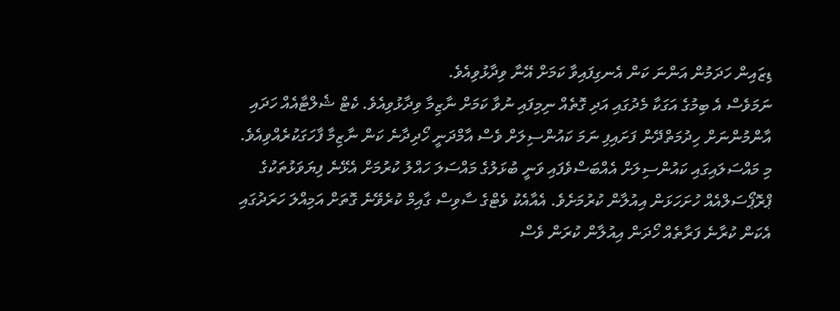ޑިޒައިން ހަދަމުން އަންނަ ކަން އެނގިފައިވާ ކަމަށް އޭނާ ވިދާޅުވިއެވެ.
ނަމަވެސް އެ ބިމުގެ އަގަކާ މެދުގައި އަދި ގޮތެއް ނިމިފައި ނުވާ ކަމަށް ނާޒިމާ ވިދާޅުވިއެވެ. ކެޓް ޝެލްޓާއެއް ހަދައި އާންމުންނަށް ހިދުމަތްދޭން ފަށައިފި ނަމަ ކައުންސިލަށް ވެސް އާމްދަނީ ހޯދިދާނެ ކަން ނާޒިމާ ފާހަގަކުރެއްވިއެވެ.
މި މައްސަލައިގައި ކައުންސިލަށް އެއްބަސްވެފައި ވަނީ ބުޅަލުގެ މައްސަލަ ހައްލު ކުރުމަށް އެޅޭނެ ފިޔަވަޅުތަކުގެ ޕްރޮޕޯސަލްއެއް ހުށަހަޅަން އިއުލާން ކުރުމަށެވެ. އެއާއެކު ވެޓްގެ ސާވިސް ގާއިމް ކުރެވޭނެ ގޮތަށް އަމިއްލަ ހަރަދުގައި އެކަން ކުރާނެ ފަރާތެއް ހޯދަން އިއުލާން ކުރަން ވެސް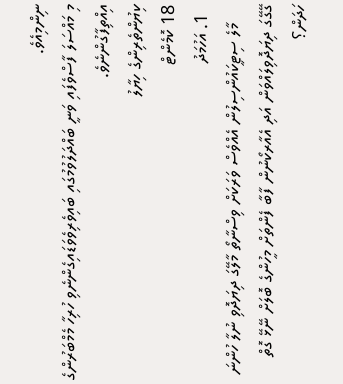ނިންމިއެވެ.
މި މައްސަލަ ފާސްވެފައި ވަނީ ބައްދަލުވުމުގައި ބައިވެރިވެވަޑައިގެންނެވި ހުރިހާ މެމްބަރުންގެ އިއްތިފާގުންނެވެ.
ކިޔުންތެރިންގެ ހިޔާލު
18 ކޮމެންޓް
  1. އަހުމަދު
    މާލެ ސިޓީކައުންސިލުން އެއްވެސް ވަރަކަށް ވިސްނާތޯ މާލޭގަ ދިޔަދޮވި ނުލާ ހުންނަ ގޭގޭގަ ދިޔަދޮވިލައްވަން އަދި އެއާރކޯނުން ފާބާ ފެންތަށް މީހުންގެ ބޮލަށް ނޭޅޭ ގޮތް ހަދަން؟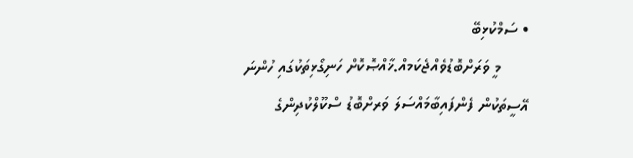• ސަމްކުޅިބޭ
      މީ ވަރަށްބޮޑުވެއްޖެކަމއް.ޚާއްޞޮކޮށް ހަނިގޯޅިތަކުގައި ހުންނަ އޭސީތަކުން ފެންފައިބާމައްސަލަ ވަރށްބޮޑު ސްކޫލްކުދިންގެ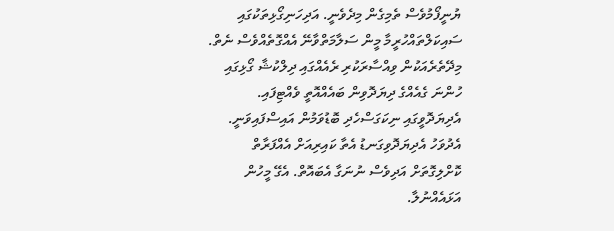ޔުނީފޯމުވެސް ތެމިގެން މިދެވެނީ. އަދިހަނިގޯޅިތަކުގައި ސައިކަލްތައްހުރީމާ މީން ސަލާމަތްވާނޭ އެއްގޮތެއްވެސް ނެތް. މިދޭތެރެއަކުން ވިއްސާރަކުރި ރެއެއްގައި ދިލްކުޝާ ގޯޅިގައި ހުންނަ ގެއެއްގެ ދިޔަދޮވިން ބައެއްއޮތީ ވެއްޓިފައި. އެދިޔަދޮވީގައި ނިކަގަސްހެދި ބޮޑުވަމުން އައިސްފައިވަނީ. އެދުވަހު އެދިޔަދޮވިގަނޑު އެތާ ކައިރިއަށް އެއްފަރާތް ކޮށްލިގޮތަށް އަދިވެސް ނުނަގާ އެބައޮތް. އެގޭ މީހުން އަޅައެއްނުލާ.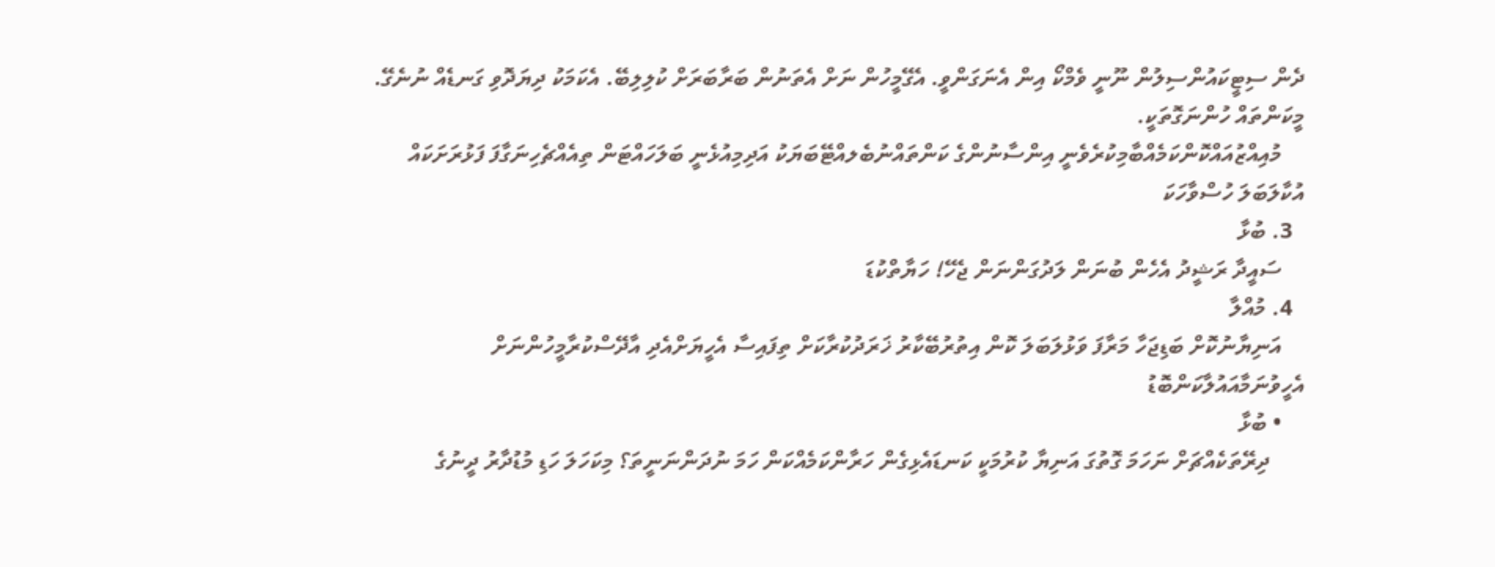ދެން ސިޓީކައުންސިލުން ނޫނީ ވެމްކޯ އިން އެނަގަންވީ. އެގޭމީހުން ނަށް އެތަނުން ބަރާބަރަށް ކުލިލިބޭ. އެކަމަކު ދިޔަދޮވި ގަނޑެއް ނުނެގޭ. މީކަންތައް ހުންނަގޮތަކީ.
    މުއިއްޒުއައްކޮންކަމެއްބާމިކުރެވެނީ އިންސާނުންގެ ކަންތައްނުބެލއްޓޭބަޔަކު އަދިމިއުޅެނީ ބަލަހައްޓަން ތިއެއްޗެހިނަގާފަ ފަޅުރަށަކައް އުކާލަބަލަ ހުސްވާހަކަ
  3. ބުޅާ
    ސައީދާ ރަޝީދު އެހެން ބުނަން ލަދުގަންނަން ޖެހޭ! ހަޔާތްކުޑަ
  4. މުއްލާ
    އަނިޔާނުކޮށް ބަޑިޖަހާ މަރާފަ ވަޅުލަބަލަ ކޮން އިތުރުބޭކާރު ޚަރަދުކުރާކަށް ތިފައިސާ އެހީޔަށްއެދި އާދޭސްކުރާމީހުންނަށް އެހީވުނަމާއައުލާކަންބޮޑު
    • ބުޅާ
      ދިރޭތަކެއްޗަށް ނަހަމަ ގޮތުގަ އަނިޔާ ކުރުމަކީ ކަނޑައެޅިގެން ހަރާންކަމެއްކަން ހަމަ ނުދަންނަނީތަ؟ މިކަހަލަ ހަޑި މުޑުދާރު ދީނުގެ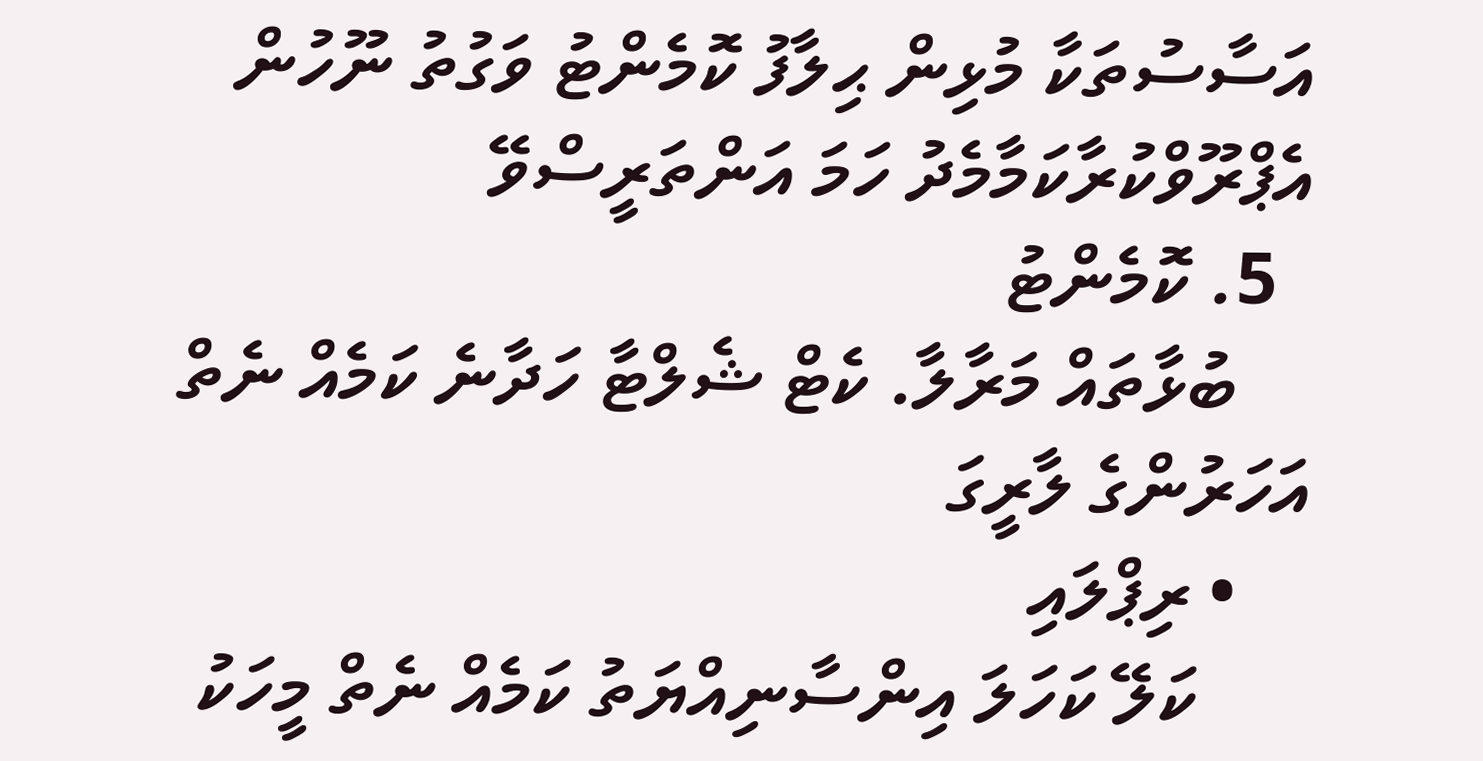އަސާސުތަކާ މުޅިން ޙިލާފު ކޮމެންޓު ވަގުތު ނޫހުން އެޕްރޫވްކުރާކަމާމެދު ހަމަ އަންތަރީސްވޭ
  5. ކޮމެންޓު
    ބުޅާތައް މަރާލާ. ކެޓް ޝެލްޓާ ހަދާނެ ކަމެއް ނެތް އަހަރުންގެ ލާރީގަ
    • ރިޕްލައި
      ކަލޭ ކަހަލަ އިންސާނިއްޔަތު ކަމެއް ނެތް މީހަކު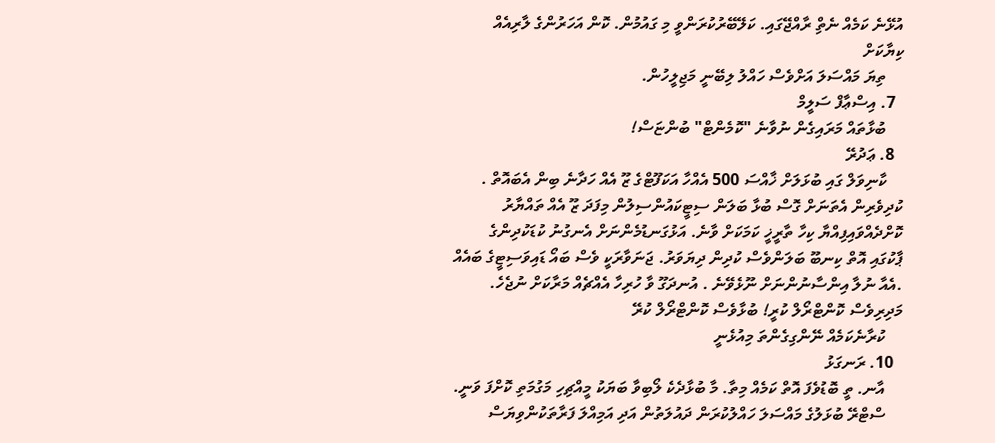އުޅޭނެ ކަމެއް ނެތްި ރާއްޖޭގައި. ކަލޭބޭރުކުރަންވީ މި ގައުމުން. ކޮން އަހަރުންގެ ލާރިއެއް ކިޔާކަށް
    ތިޔަ މައްސަލަ އަށްވެސް ހައްލު ލިބޭނީ މަޖިލީހުން.
  7. އިސްޢާފް ސަލީމް
    ބުޅާތައް މަރައިގެން ނުވާނެ "ކޮމެންޓް" ބުންޏަސް!
  8. ޢަދުރޭ
    ކާނިވަލް ގައި ބުޅަލަށް ޚާއްސަ 500 އެއްހާ އަކަފޫޓްގެ ޒޫ އެއް ހަދާނެ ބިން އެބައޮތް . ކުދިވެރިން އެތަނަށް ގޮސް ބުޅާ ބަލަން ސިޓީކައުންސިލުން މިފަދަ ޒޫ އެއް ތައްޔާރު ކޮށްދެއްވައިފިއްޔާ ކިހާ ތާރީޚީ ކަމަކަށް ވާނެ. އަޅުގަނޑުމެންނަށް އެނގުނު ކުޑަކުދިންގެ ޕާކުގައި އޮތް ކިނބޫ ބަލަންވެސް ކުދިން ދިޔަވަރު. ޖަނަވާރަކީ ވެސް ބައޯ ޑައިވަސިޓީގެ ބައެއް .އެއާ ނުލާ އިންސާނުންނަށް ނޫޅެވޭނެ . އުނދަގޫ ވާ ހުރިހާ އެއްޗެއް މަރާކަށް ނުޖެހެ. މަދިރިވެސް ކޮންޓްރޯލް ކުރީ! ބުޅާވެސް ކޮންޓްރޯލް ކުރޭ
    ކުރާނެކަމެއް ނޭންގިގެންތަ މިއުޅެނީ
  10. ރަނގަޅު
    އާނ. ތީ ބޮޑުވެފަ އޮތް ކަމެއް މިތާ. މާ ބުޅާދެކެ ލޯބިވާ ބަޔަކު މީއްޗިހި މަގުމަތި ކޮށްފަ ވަނީ.
    ސްޓްރޭ ބުޅަލުގެ މައްސަލަ ހައްލުކުރަން ދައުލަތުން އަދި އަމިއްލަ ފަރާތަކުންވިޔަސް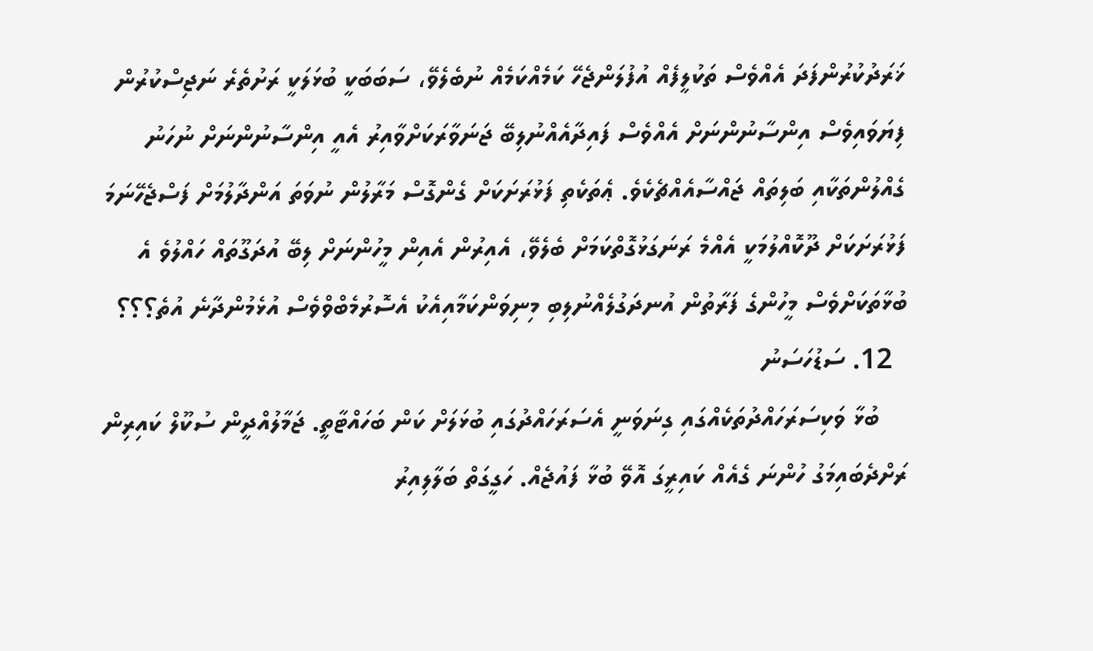ޚަރަދުކުރުންފަދަ އެއްވެސް ތަކުލީފެއް އުފުލަންޖެހޭ ކަމެއްކަމެއް ނުބެލެވޭ، ސަބަބަކީ ބުޅަލަކީ ރަށުތެރެ ނަޖިސްކުރުން ފިޔަވައިވެސް އިންސާނުންނަށް އެއްވެސް ފައިދާއެއްނުލިބޭ ޖަނަވާރަކަށްވާއިރު އެއީ އިންސާނުންނަށް ނުހަނު ގެއްލުންތަކާއި ބަލިތައް ޖައްސާއެއްޗެކެވެ. ޢެތަކެތި ފަޅުރަށަކަށް ގެންގޮސް މަރާލުން ނުވަތަ އަންދާލުމަށް ފަސްޖެހޭނަމަ ފަޅުރަށަކަށް ދޫކޮއްލުމަކީ އެއްމެ ރަނަގަޅުގޮތްކަމަށް ބެލެވޭ، އެއިރުން އެއިން މީހުންނަށް ލިބޭ އުދަގޫތައް ހައްލުވެ އެ ބުޅާތަކަށްވެސް މީހުންގެ ފަރާތުން އުނދަގުލެއްނުލިބި މިނިވަންކަމާއިއެކު އެސޮރުމެބްވްވެސް އުޅެމުންދާނެ އުތެ؟؟؟
  12. ސަޑުހަސަނު
    ބުޅާ ވަކިސަރަހައްދުތަކެއްގައި ގިނަވަނީ އެސަރަހައްދުގައި ބުޅަލަށް ކަން ބަހައްޓާތީ. ޖަމާލުއްދީން ސުކޫލް ކައިރިން ރަށްދެބައިމަގު ހުންނަ ގެއެއް ކައިރީގަ އޮވޭ ބުޅާ ފައުޖެއް. ހަގީގަތް ބަލާލިއިރު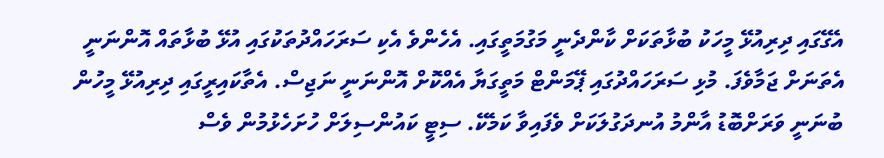އެގޭގައި ދިރިއުޅޭ މީހަކު ބުޅާތަކަށް ކާންދެނީ މަގުމަތީގައި. އެހެންވެ އެކި ސަރަހައްދުތަކުގައި އުޅޭ ބުޅާތައް އޮންނަނީ އެތަނަށް ޖަމާވެފަ. މުޅި ސަރަހައްދުގައި ޕޭމަންޓް މަތީގަޔާ އެއްކޮށް އޮންނަނީ ނަޖިސް. އެތާކައިރީގައި ދިރިއުޅޭ މީހުން ބުނަނީ ވަރަށްބޮޑު އާންމު އުނދަގުލަކަށް ވެފައިވާ ކަމެކޭ. ސިޓީ ކައުންސިލަށް ހުށަހެޅުމުން ވެސް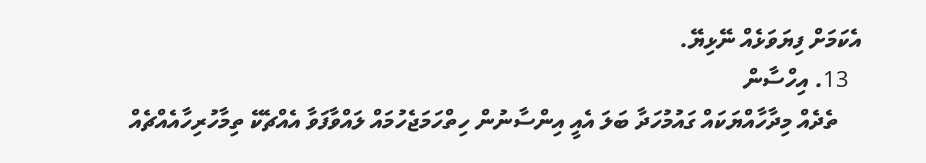އެކަމަށް ފިޔަވަޅެއް ނޭޅިޔޭ.
  13. އިހްސާން
    ތެދެއް މިދާހާއްޔަކައް ގައުމުހަދާ ބަލަ އެއީ އިންސާނުން ހިތްހަމަޖެހުމައް ލައްވާފަވާ އެއްޗެކޭ ތިމާހުރިހާއެއްޗެއް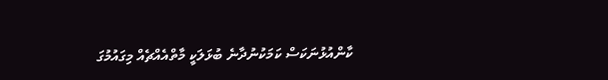ކާންއުޅުނަކަސް ކަމަކުނުދާނެ ބުޅަލަކީ މާތްއެއްޗެއް މިގައުމުގަ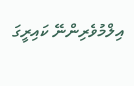އިލްމުވެރިންނޭ ކައިރީގަ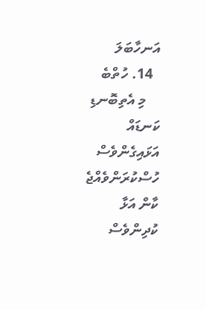އަނހާބަލަ
  14. ހުތްބެ
    މި އެތިބޮނޑި ކަނޑައް އަޅައިގެންވެސް ހުސްކުރަންވެއްޖެ ކާން އަޅާ ކުދިންވެސް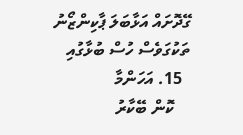ގޭދޮށައް އަޅާބަލަ ޕާކިންޒޯނު ތަކުގަވެސް ހުސް ބުޅާގުއި
  15. އަހަންމާ
    ކޮން ބޭކާރު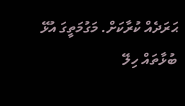ޙަރަދެއް ކުރާކަށް. މަގުމަތީގަ އުޅޭ ބުޅާތައް ހިލޭ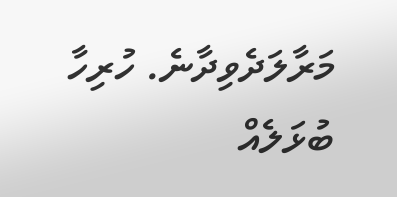މަރާލަދެވިދާނެ. ހުރިހާ ބުޅަލެއް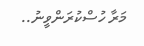މަރާ ހުސްކުރަންވީނު..